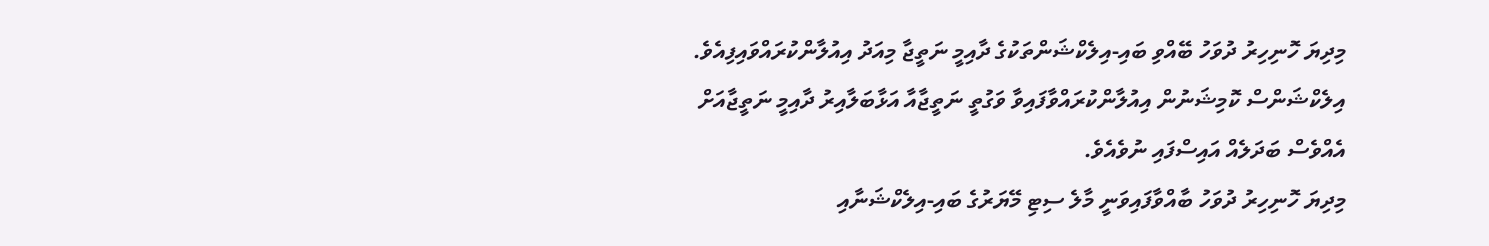މިދިޔަ ހޮނިހިރު ދުވަހު ބޭއްވި ބައި-އިލެކްޝަންތަކުގެ ދާއިމީ ނަތީޖާ މިއަދު އިއުލާންކުރައްވައިފިއެވެ.
އިލެކްޝަންސް ކޮމިޝަނުން އިއުލާންކުރައްވާފައިވާ ވަގުތީ ނަތީޖާއާ އަޅާބަލާއިރު ދާއިމީ ނަތީޖާއަށް އެއްވެސް ބަދަލެއް އައިސްފައި ނުވެއެވެ.
މިދިޔަ ހޮނިހިރު ދުވަހު ބާއްވާފައިވަނީ މާލެ ސިޓި މޭޔަރުގެ ބައި-އިލެކްޝަނާއި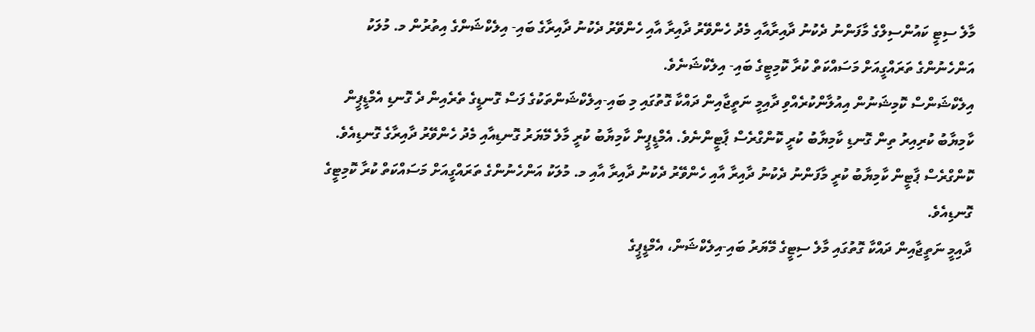މާލެ ސިޓީ ކައުންސިލްގެ މާފަންނު ދެކުނު ދާއިރާއާއި މެދު ހެންވޭރު ދާއިރާ އާއި ހެންވޭރު ދެކުނު ދާއިރާގެ ބައި- އިލެކްޝަންގެ އިތުރުން މ. މުލަކު އަންހެނުންގެ ތަރައްގީއަށް މަސައްކަތް ކުރާ ކޮމިޓީގެ ބައި- އިލެކްޝަނެވެ.
އިލެކްޝަންސް ކޮމިޝަނުން އިއުލާންކުރެއްވި ދާއިމީ ނަތީޖާއިން ދައްކާ ގޮތުގައި މި ބައި-އިލެކްޝަންތަކުގެ ފަސް ގޮނޑީގެ ތެރެއިން ދެ ގޮނޑި އެމްޑީޕީން ކާމިޔާބު ކުރިއިރު ތިން ގޮނޑި ކާމިޔާބު ކުރީ ކޮންގްރެސް ޕާޓީންނެވެ. އެމްޑީޕީން ކާމިޔާބު ކުރީ މާލެ މޭޔަރު ގޮނޑިއާއި މެދު ހެންވޭރު ދާއިރާގެ ގޮނޑިއެވެ. ކޮންގްރެސް ޕާޓީން ކާމިޔާބު ކުރީ މާފަންނު ދެކުނު ދާއިރާ އާއި ހެންވޭރު ދެކުނު ދާއިރާ އާއި މ. މުލަކު އަންހެނުންގެ ތަރައްގީއަށް މަސައްކަތް ކުރާ ކޮމިޓީގެ ގޮނޑިއެވެ.
ދާއިމީ ނަތީޖާއިން ދައްކާ ގޮތުގައި މާލެ ސިޓީގެ މޭޔަރު ބައި-އިލެކްޝަން، އެމްޑީޕީގެ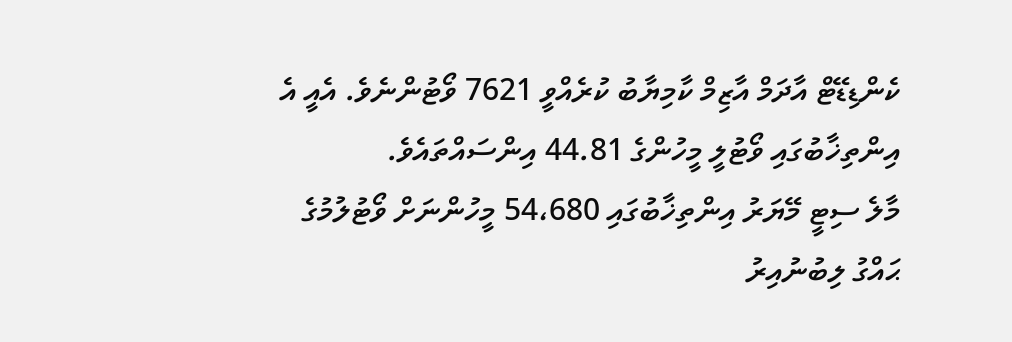ކެންޑިޑޭޓް އާދަމް އާޒިމް ކާމިޔާބު ކުރެއްވީ 7621 ވޯޓުންނެވެ. އެއީ އެ އިންތިޚާބުގައި ވޯޓުލީ މީހުންގެ 44.81 އިންސައްތައެވެ.
މާލެ ސިޓީ މޭޔަރު އިންތިޚާބުގައި 54،680 މީހުންނަށް ވޯޓުލުމުގެ ޙައްގު ލިބުނުއިރު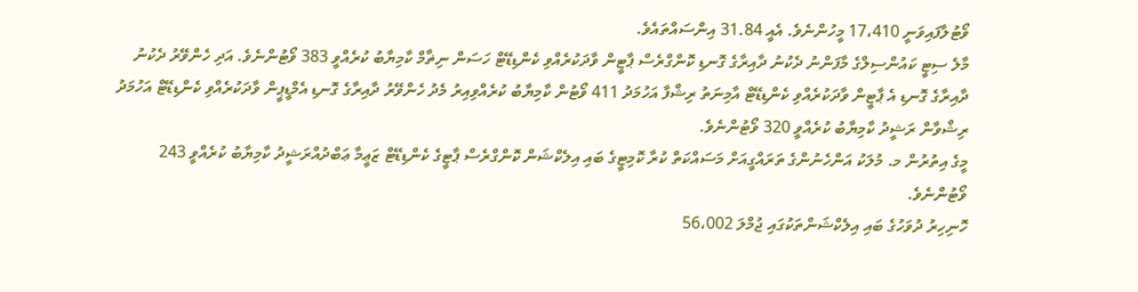ވޯޓުލާފައިވަނީ 17،410 މީހުންނެވެ. އެއީ 31.84 އިންސައްތައެވެ.
މާލެ ސިޓީ ކައުންސިލްގެ މާފަންނު ދެކުނު ދާއިރާގެ ގޮނޑި ކޮންގްރެސް ޕާޓީން ވާދަކުރެއްވި ކެންޑިޑޭޓް ހަސަން ނިޡާމް ކާމިޔާބު ކުރެއްވީ 383 ވޯޓުންނެވެ. އަދި ހެންވޭރު ދެކުނު ދާއިރާގެ ގޮނޑި އެ ޕާޓީން ވާދަކުރެއްވި ކެންޑިޑޭޓް އާމިނަތު ރިޝްފާ އަހުމަދު 411 ވޯޓުން ކާމިޔާބު ކުރެއްވިއިރު މެދު ހެންވޭރު ދާއިރާގެ ގޮނޑި އެމްޑީޕީން ވާދަކުރެއްވި ކެންޑިޑޭޓް އަހުމަދު ރިޝްވާން ރަޝީދު ކާމިޔާބު ކުރެއްވީ 320 ވޯޓުންނެވެ.
މީގެ އިތުރުން މ. މުލަކު އަންހެނުންގެ ތަރައްގީއަށް މަސައްކަތް ކުރާ ކޮމިޓީގެ ބައި އިލެކްޝަން ކޮންގްރެސް ޕާޓީގެ ކެންޑިޑޭޓް ޒަޢީމާ ޢަބްދުއްރަޝީދު ކާމިޔާބު ކުރެއްވީ 243 ވޯޓުންނެވެ.
ހޮނިހިރު ދުވަހުގެ ބައި އިލެކްޝަންތަކުގައި ޖުމްލަ 56،002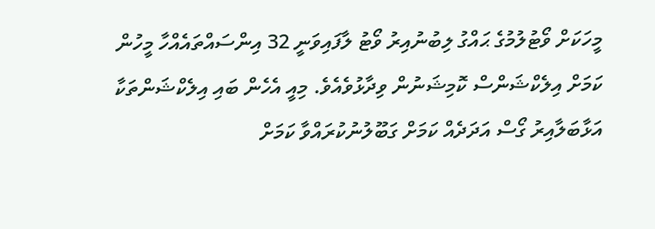މީހަކަށް ވޯޓުލުމުގެ ޙައްގު ލިބުނުއިރު ވޯޓު ލާފައިވަނީ 32 އިންސައްތައެއްހާ މީހުން ކަމަށް އިލެކްޝަންސް ކޮމިޝަނުން ވިދާޅުވެއެވެ. މިއީ އެހެން ބައި އިލެކްޝަންތަކާ އަޅާބަލާއިރު ގޯސް އަދަދެއް ކަމަށް ގަބޫލުނުކުރައްވާ ކަމަށް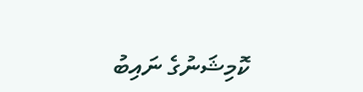ކޮމިޝަނުގެ ނައިބު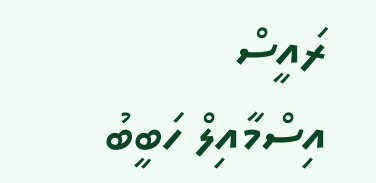ރައީސް އިސްމާއިލް ހަބީބު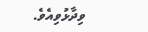ވިދާޅުވިއެވެ.